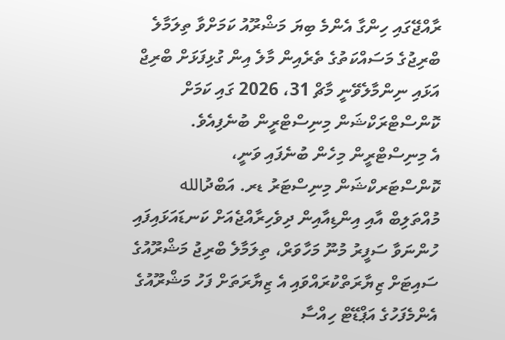ރާއްޖޭގައި ހިންގާ އެންމެ ބިޔަ މަޝްރޫއު ކަމަށްވާ ތިލަމާލެ ބްރިޖުގެ މަސައްކަތުގެ ތެރެއިން މާލެ އިން ގުޅިފަޅަށް ބްރިޖް އަޅައި ނިންމާލެވޭނީ މާޗް 31، 2026 ގައި ކަމަށް ކޮންސްޓްރަކްޝަން މިނިސްޓްރީން ބުނެފިއެވެ.
އެ މިނިސްޓްރީން މިހެން ބުނެފައި ވަނީ، ކޮންސްޓަރކްޝަން މިނިސްޓަރު ޑރ. އަބްދުالله މުއްތަލިބް އާއި އިންޑިއާއިން ދިވެހިރާއްޖެއަށް ކަނޑައަޅައިފައި ހުންނަވާ ސަފީރު މުނޫ މަހާވަރް، ތިލަމާލެ ބްރިޖު މަޝްރޫއުގެ ސައިޓަށް ޒިޔާރަތްކުރައްވައި އެ ޒިޔާރަތަށް ފަހު މަޝްރޫއުގެ އެންމެފަހުގެ އަޕްޑޭޓް ހިއްސާ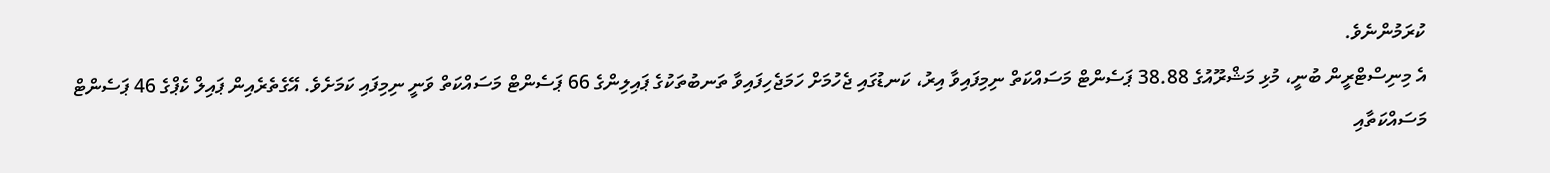ކުރަމުންނެވެ.
އެ މިނިސްޓްރީން ބުނީ، މުޅި މަޝްރޫއުގެ 38.88 ޕަސެންޓް މަސައްކަތް ނިމިފައިވާ އިރު، ކަނޑުގައި ޖެހުމަށް ހަމަޖެހިފައިވާ ތަނބުތަކުގެ ޕައިލިންގެ 66 ޕަސެންޓް މަސައްކަތް ވަނީ ނިމިފައި ކަމަށެވެ. އޭގެތެރެއިން ޕައިލް ކެޕްގެ 46 ޕަސެންޓް މަސައްކަތާއި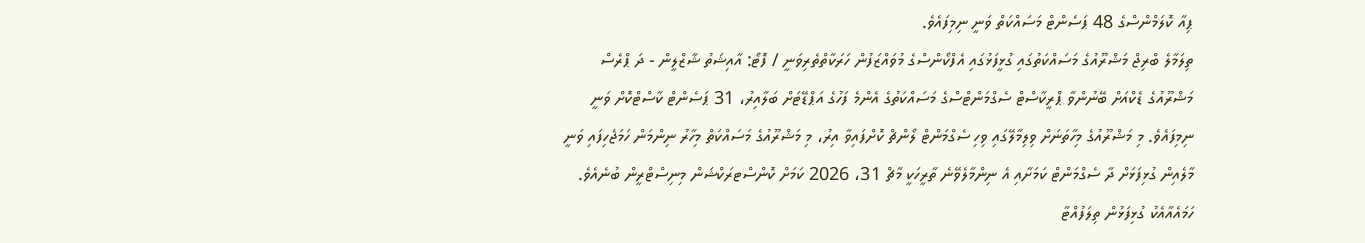ޕިއާ ކޮލަމްންސްގެ 48 ޕަސެންޓް މަސައްކަތް ވަނީ ނިމިފައެވެ.
ތިލަމާލެ ބްރިޖް މަޝްރޫއުގެ މަސައްކަތުގައި ގުޅީފަޅުގައި އެފްކޯންސްގެ މުވައްޒަފުން ހަރަކާތްތެރިވަނީ / ފޮޓޯ: އާއިޝަތު ޝާޒްލީން - ދަ ޕްރެސް
މަޝްރޫއުގެ ޑެކްއަށް ބޭނުންވާ ޕްރީކާސްޓް ސެގްމަންޓްސްގެ މަސައްކަތުގެ އެންމެ ފަހުގެ އަޕްޑޭޓަށް ބަލާއިރު، 31 ޕަސެންޓް ކާސްޓްކޮށް ވަނީ ނިމިފައެވެ. މި މަޝްރޫއުގެ މިހާތަނަށް ވިލިމާލޭގައި ވިހި ސެގްމަންޓް ލޯންޗް ކޮށްފައިވާ އިރު، މި މަޝްރޫއުގެ މަސައްކަތް މިހާރު ނިންމަން ހަމަޖެހިފައި ވަނީ މާލެއިން ގުޅިފަޅަށް ދާ ސެގްމަންޓް ކަމަށާއި އެ ނިންމާލެވޭނެ ތާރީހަކީ މާޗް 31، 2026 ކަމަށް ކޮންސްޓރަކްޝަން މިނިސްޓްރީން ބުނެއެވެ. ހަމައެއާއެކު ގުޅިފަޅުން ތިލަފުއްޓާ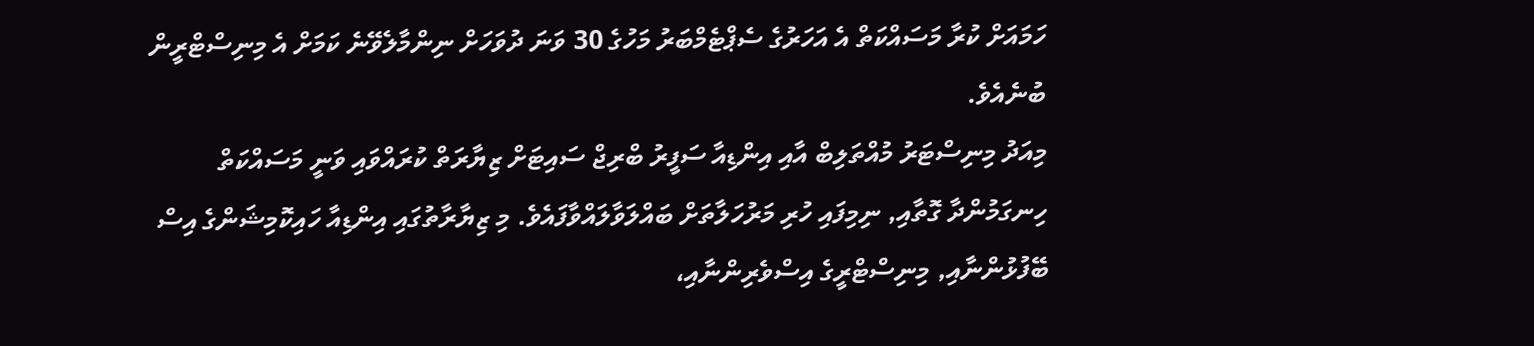ހަމައަށް ކުރާ މަސައްކަތް އެ އަހަރުގެ ސެޕްޓެމްބަރު މަހުގެ 30 ވަނަ ދުވަހަށް ނިންމާލެވޭނެ ކަމަށް އެ މިނިސްޓްރީން ބުނެއެވެ.
މިއަދު މިނިސްޓަރު މުއްތަލިބް އާއި އިންޑިއާ ސަފީރު ބްރިޖް ސައިޓަށް ޒިޔާރަތް ކުރައްވައި ވަނީ މަސައްކަތް ހިނގަމުންދާ ގޮތާއި, ނިމިފައި ހުރި މަރުހަލާތަށް ބައްލަވާލައްވާފައެވެ. މި ޒިޔާރާތުގައި އިންޑިއާ ހައިކޮމިޝަންގެ އިސް ބޭފުޅުންނާއި, މިނިސްޓްރީގެ އިސްވެރިންނާއި،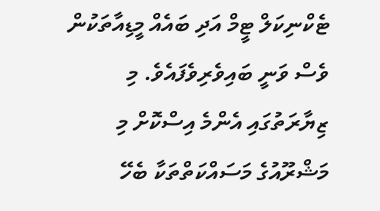ޓެކްނިކަލް ޓީމް އަދި ބައެއް މީޑިއާތަކުން ވެސް ވަނީ ބައިވެރިވެފައެވެ. މި ޒިޔާރަތުގައި އެންމެ އިސްކޮށް މި މަޝްރޫއުގެ މަސައްކަތްތަކާ ބެހޭ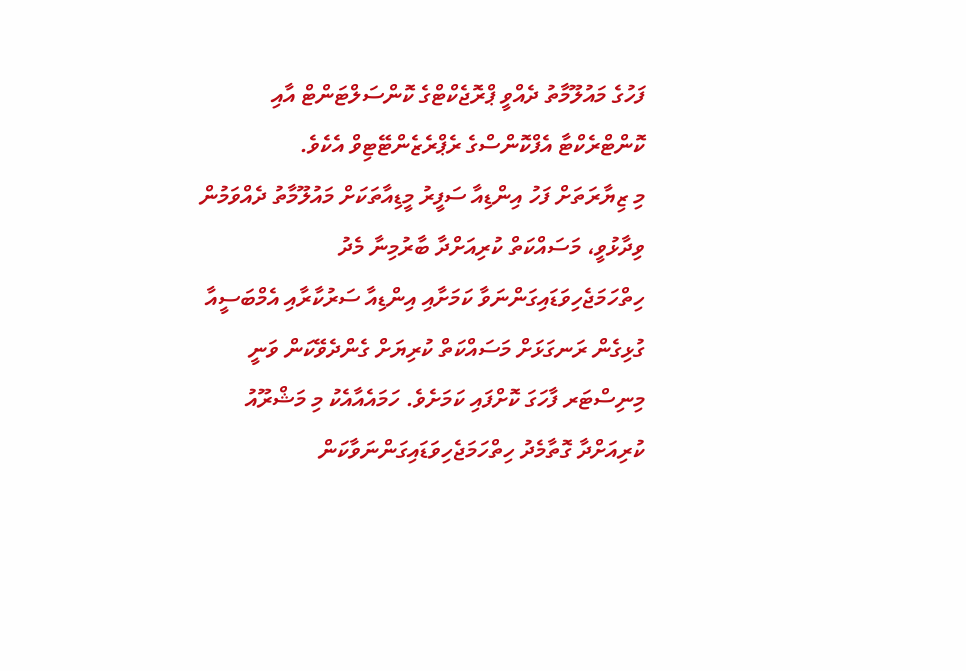ފަހުގެ މައުލޫމާތު ދެއްވީ ޕްރޮޖެކްޓްގެ ކޮންސަލްޓަންޓް އާއި ކޮންޓްރެކްޓާ އެފްކޮންސްގެ ރެޕްރެޒެންޓޭޓިވް އެކެވެ.
މި ޒިޔާރަތަށް ފަހު އިންޑިއާ ސަފީރު މީޑިއާތަކަށް މައުލޫމާތު ދެއްވަމުން ވިދާޅުވީ، މަސައްކަތް ކުރިއަށްދާ ބާރުމިނާ މެދު ހިތްހަމަޖެހިވަޑައިގަންނަވާ ކަމަށާއި އިންޑިއާ ސަރުކާރާއި އެމްބަސީއާ ގުޅިގެން ރަނގަޅަށް މަސައްކަތް ކުރިޔަށް ގެންދެވޭކަން ވަނީ މިނިސްޓަރ ފާހަގަ ކޮށްފައި ކަމަށެވެ. ހަމައެއާއެކު މި މަޝްރޫއު ކުރިއަށްދާ ގޮތާމެދު ހިތްހަމަޖެހިވަޑައިގަންނަވާކަން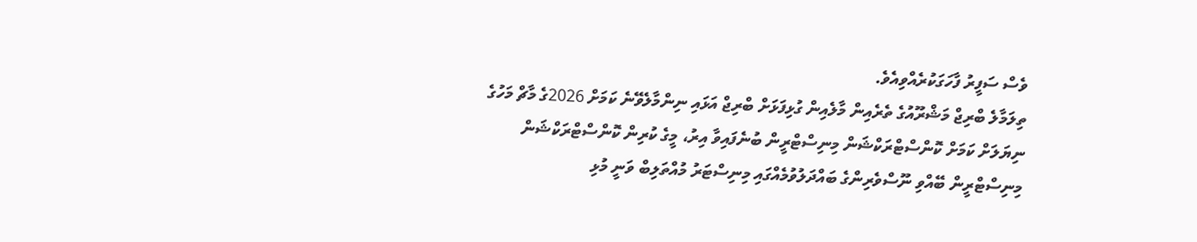ވެސް ސަފީރު ފާހަގަކުރެއްވިއެވެ.
ތިލަމާލެ ބްރިޖް މަޝްރޫއުގެ ތެރެއިން މާލެއިން ގުޅިފަޅަށް ބްރިޖް އަޅައި ނިންމާލެވޭނެ ކަމަށް 2026ގެ މާޗް މަހުގެ ނިޔަލަށް ކަމަށް ކޮންސްޓްރަކްޝަން މިނިސްޓްރީން ބުނެފައިވާ އިރު، މީގެ ކުރިން ކޮންސްޓްރަކްޝަން މިނިސްޓްރީން ބޭއްވި ނޫސްވެރިންގެ ބައްދަލުވުމެއްގައި މިނިސްޓަރު މުއްތަލިބް ވަނީ މުޅި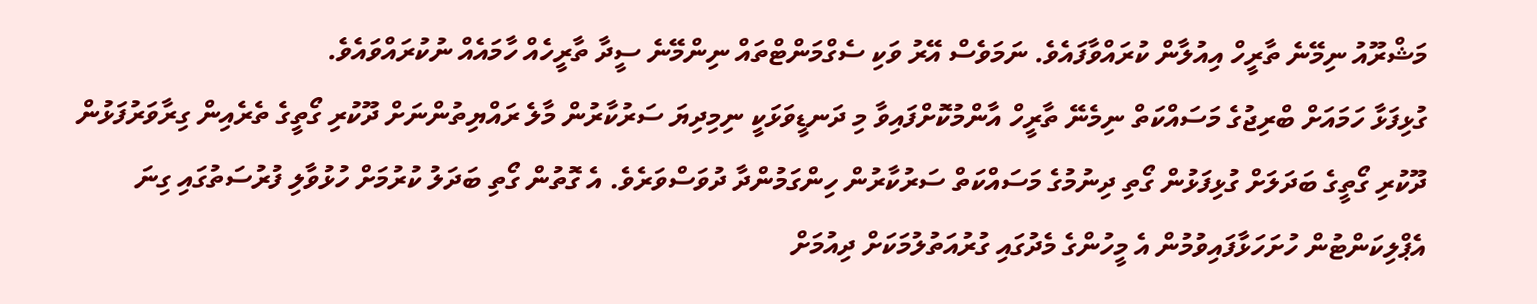މަޝްރޫއު ނިމޭނެ ތާރީހް އިއުލާން ކުރައްވާފައެވެ. ނަމަވެސް އޭރު ވަކި ސެގްމަންޓްތައް ނިންމޭނެ ސީދާ ތާރީހެއް ހާމައެއް ނުކުރައްވައެވެ.
ގުޅިފަޅާ ހަމައަށް ބްރިޖުގެ މަސައްކަތް ނިމެނޭ ތާރީހް އާންމުކޮށްފައިވާ މި ދަނޑީވަޅަކީ ނިމިދިޔަ ސަރުކާރުން މާލެ ރައްޔިތުންނަށް ދޫކުރި ގޯތީގެ ތެރެއިން ގިރާވަރުފަޅުން ދޫކުރި ގޯތީގެ ބަދަލަށް ގުޅިފަޅުން ގޯތި ދިނުމުގެ މަސައްކަތް ސަރުކާރުން ހިންގަމުންދާ ދުވަސްވަރެވެ. އެ ގޮތުން ގޯތި ބަދަލު ކުރުމަށް ހުޅުވާލި ފުރުސަތުގައި ގިނަ އެޕްލިކަންޓުން ހުށަހަޅާފައިވުމުން އެ މީހުންގެ މެދުގައި ގުރުއަތުލުމަކަށް ދިއުމަށް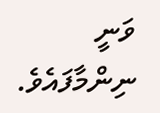ވަނީ ނިންމާފައެވެ.